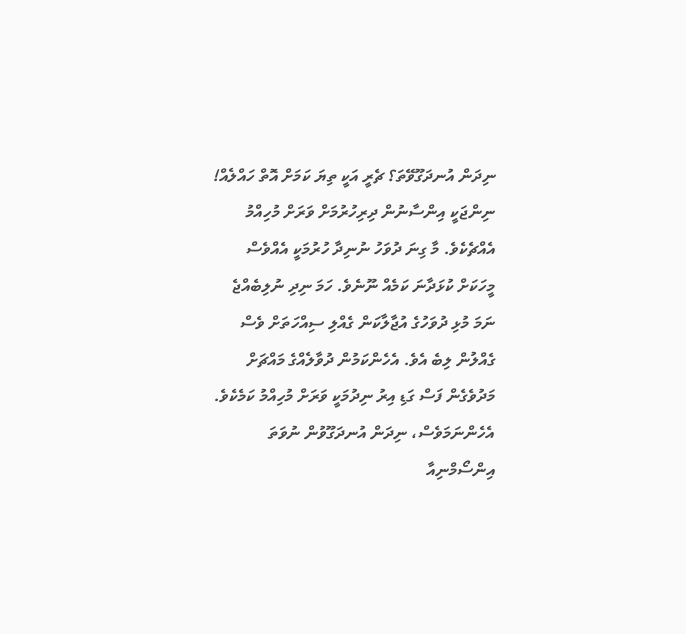ނިދަން އުނދަގޫވޭތަ؟ ޗެރީ އަކީ ތިޔަ ކަމަށް އޮތް ހައްލެއް!
ނިންޖަކީ އިންސާނުން ދިރިހުރުމަށް ވަރަށް މުހިއްމު އެއްޗެކެވެ. މާ ގިނަ ދުވަހު ނުނިދާ ހުރުމަކީ އެއްވެސް މީހަކަށް ކުޅަދާނަ ކަމެއް ނޫނެވެ. ހަމަ ނިދި ނުލިބެއްޖެ ނަމަ މުޅި ދުވަހުގެ އުޖާލާކަން ގެއްލި ސިއްހަތަށް ވެސް ގެއްލުން ލިބެ އެވެ. އެހެންކަމުން ދުވާލެއްގެ މައްޗަށް މަދުވެގެން ފަސް ގަޑި އިރު ނިދުމަކީ ވަރަށް މުހިއްމު ކަމެކެވެ.
އެހެންނަމަވެސް، ނިދަން އުނދަގޫވުން ނުވަތަ އިންސޯމްނިއާ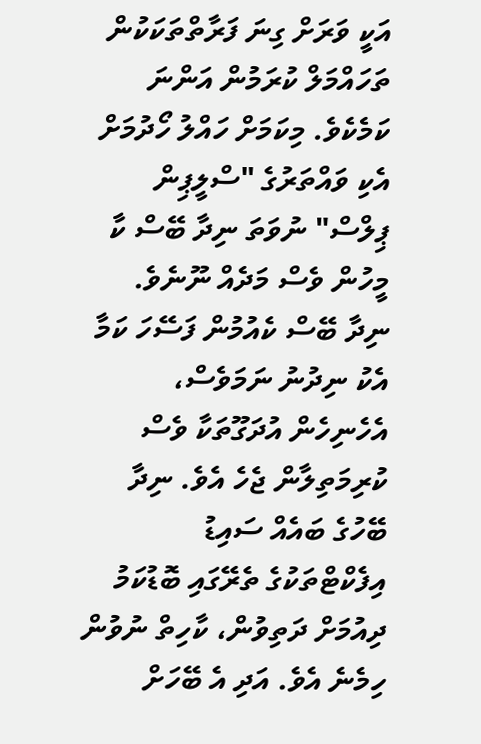އަކީ ވަރަށް ގިނަ ފަރާތްތަކަކުން ތަހައްމަލް ކުރަމުން އަންނަ ކަމެކެވެ. މިކަމަށް ހައްލު ހޯދުމަށް އެކި ވައްތަރުގެ "ސްލީޕިން ޕިލްސް" ނުވަތަ ނިދާ ބޭސް ކާ މީހުން ވެސް މަދެއް ނޫނެވެ.
ނިދާ ބޭސް ކެއުމުން ފަސޭހަ ކަމާ އެކު ނިދުނު ނަމަވެސް، އެހެނިހެން އުދަގޫތަކާ ވެސް ކުރިމަތިލާން ޖެހެ އެވެ. ނިދާ ބޭހުގެ ބައެއް ސައިޑު އިފެކްޓްތަކުގެ ތެރޭގައި ބޮޑުކަމު ދިއުމަށް ދަތިވުން، ކާހިތް ނުވުން ހިމެނެ އެވެ. އަދި އެ ބޭހަށް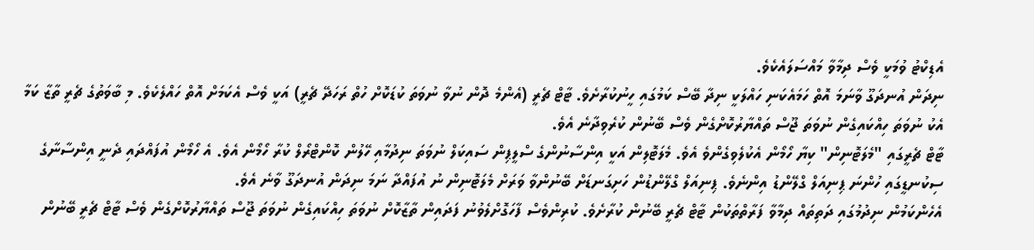އެޑިކްޓު ވުމަކީ ވެސް ދިމާވާ މައްސަލައެކެވެ.
ނިދަން އުނދަގޫ ވާނަމަ އޮތް ހަމައެކަނި ހައްލަކީ ނިދާ ބޭސް ކަމުގައި ހީނުކުރާށެވެ. ޓާޓް ޗެރީ (އެންމެ ދޮން ނުވާ ނުވަތަ ކުޑަކޮށް ހުތް ރަހަދޭ ޗެރީ) އަކީ ވެސް އެކަމަށް އޮތް ހައްލެކެވެ. މި ބާވަތުގެ ޗެރީ ތާޒާ ކަމާ އެކު ނުވަތަ ހިއްކައިގެން ނުވަތަ ޖޫސް ތައްޔާރުކޮށްގެން ވެސް ބޭނުން ކުރެވިދާނެ އެވެ.
ޓާޓް ޗެރީގައި "މެލަޓޮނިން" ކިޔާ ހޯމޯން އެކުލެވިގެންވެ އެވެ. މެލަޓޮލިން އަކީ އިންސާނުންގެ ސްލީޕިން ސައިކަލް ނުވަތަ ނިދުމާއި ހޭލުން ކޮންޓްރޯލް ކުރާ ހޯމޯން އެވެ. އެ ހޯމޯން އުފައްދައި ދެނީ އިންސާނާގެ ސިކުނޑީގައި ހުންނަ ޕިނިއަލް ގްލޭންޑު އިންނެވެ. ޕިނިއަލް ގްލޭންޑުން ހަށިގަނޑަށް ބޭނުންވާ ވަރަށް މެލަޓޮނިން ނު އުފައްދާ ނަމަ ނިދަން އުނދަގޫ ވާނެ އެވެ.
އެހެންކަމުން ނިދުމުގައި ދަތިތައް ދިމާވާ ފަރާތްތަކުން ޓާޓް ޗެރީ ބޭނުން ކުރާށެވެ. ކުރިންވެސް ފާހަގޮށްލެވުނު ފަދައިން ތާޒާކޮށް ނުވަތަ ހިއްކައިގެން ނުވަތަ ޖޫސް ތައްޔާރުކޮށްގެން ވެސް ޓާޓް ޗެރީ ބޭނުން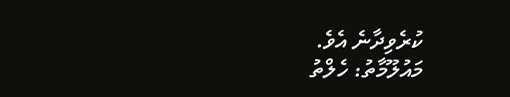ކުރެވިދާނެ އެވެ.
މައުލޫމާތު: ހެލްތު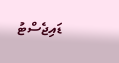ޑައިޖެސްޓު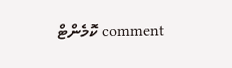comment ކޮމެންޓް